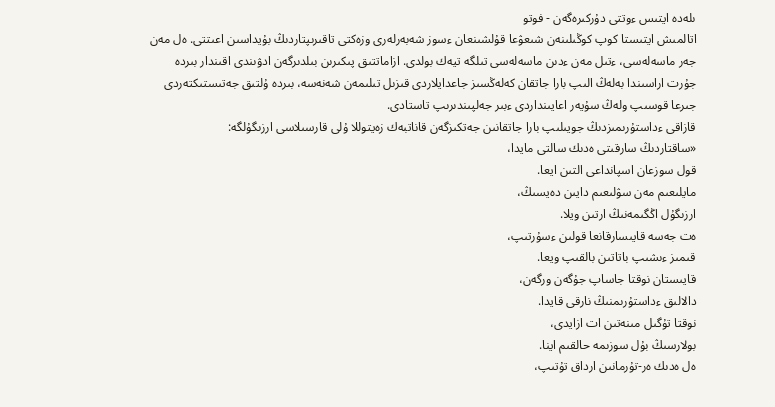ىلەدە ايتىس ءوتتى دۇركىرەگەن - فوتو
اتالمىش ايتىستا كوپ كوڭىلىنەن شىعۋعا قۇلشىنعان ءسوز شەبەرلەرى وزەكتى تاقىرىپتاردىڭ بۇيداسىن اعىتتى. ەل مەن جەر ماسەلەسى، ءتىل مەن ءدىن ماسەلەسى تىلگە تيەك بولدى. ازاماتتىق پىكىرىن بىلدىرگەن ادۋىندى اقىندار بىردە جۇرت اراسىندا بەلەڭ الىپ بارا جاتقان كەلەڭسىز جاعدايلاردى قىزىل تىلىمەن شەنەسە، بىردە ۇلتىق جەتىستىكتەردى جىرعا قوسىپ ولەڭ سۇيەر اعايىنداردى ءبىر جەلپىندىرىپ تاستادى.
قازاقى ءداستۇرىمىزدىڭ جويىلىپ بارا جاتقانىن جەتكىزگەن قاناتبەك زەيتوللا ۇلى قارسىلاسى ارزىگۇلگە:
«ساقتاردىڭ سارقىتى ەدىك سالتى مايدا،
قول سوزعان اسپانداعى التىن ايعا.
مايلىعىم مەن سۋلىعىم دايىن دەيسىڭ،
ارزىگۇل اڭگىمەنىڭ ارتىن ويلا.
ەت جەسە قايىسارقانعا قولىن ءسۇرتىپ،
قىمىز ءىشىپ باتاتىن بالقىپ ويعا.
قايىستان نوقتا جاساپ جۇگەن ورگەن،
دالالىق ءداستۇرىمنىڭ نارقى قايدا.
نوقتا تۇگىل مىنەتىن ات ازايدى،
بولارسىڭ بۇل سوزىمە حالقىم اينا.
ەل ەدىك ەر-تۇرمانىن ارداق تۇتىپ،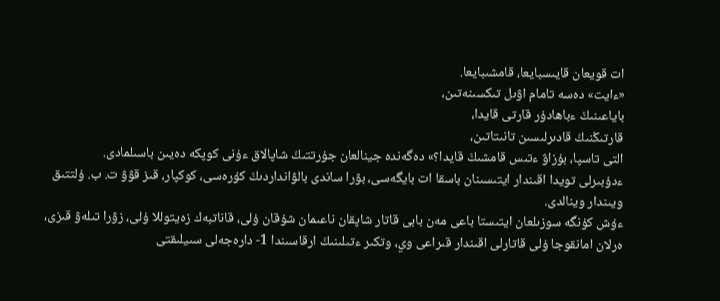ات قويعان قايىسبايعا، قامشىبايعا.
«ءايت» دەسە تامام اۋىل تىكسىنەتىن،
باياعىنىڭ ءباھادۇر قارتى قايدا،
قارتىڭنىڭ قادىرلىسىن تانىتاتىن،
التى تاسپا، بۇزاۋ ءتىس قامشىڭ قايدا؟» دەگەندە جينالعان جۇرتتىڭ شاپالاق ءۇنى كوپكە دەيىن باسىلمادى.
ءدۇبىرلى تويدا اقىندار ايتىسىنان باسقا ات بايگەسى، بۋرا ساندى بالۋانداردىڭ كۇرەسى، كوكپار، قىز قۋۋ ت. ب. ۇلتتىق ويىندار وينالدى.
ءۇش كۇنگە سوزىلعان ايتىستا باعى مەن بابى قاتار شاپقان ناعىمان شۇقان ۇلى، قاناتبەك زەيتوللا ۇلى، زۋرا تىلەۋ قىزى، ەرلان امانقوجا ۇلى قاتارلى اقىندار قىراعى وي، وتكىر ءتىلىنىڭ ارقاسىندا 1- دارەجەلى سىيلىقتى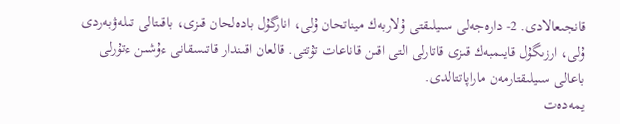قانجىعالادى. 2- دارەجەلى سىيلىقتى ۇلاربەك ميناتحان ۇلى، انارگۇل بادەلحان قىزى، باقىتالى تىلەۋبەردى ۇلى، ارزىگۇل قايىمبەك قىزى قاتارلى التى اقىن قاناعات تۇتتى. قالعان اقىندار قاتىسقانى ءۇشىن ءتۇرلى باعالى سىيلىقتارمەن ماراپاتتالدى.
يمەدەت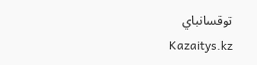توقسانباي
Kazaitys.kz